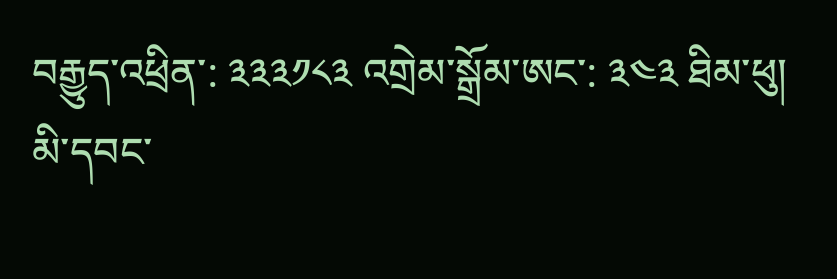བརྒྱུད་འཕྲིན་: ༣༣༣༡༨༣ འགྲེམ་སྒྲོམ་ཨང་: ༣༤༣ ཐིམ་ཕུ།
མི་དབང་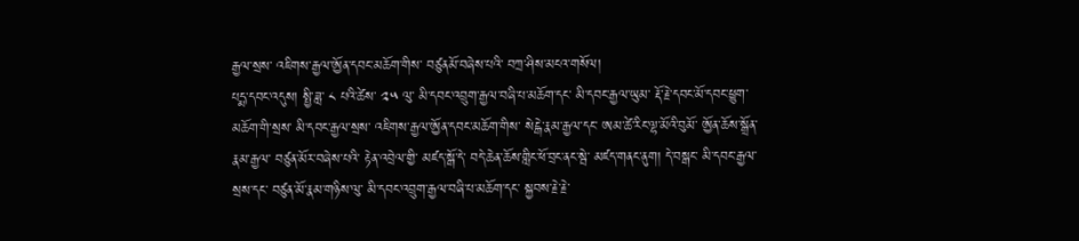རྒྱལ་སྲས་ འཇིགས་རྒྱལ་ཨྱོན་དབང་མཆོག་གིས་ བཙུནམོ་བཞེས་པའི་ བཀྲ་ཤིས་མངའ་གསོལ།
པདྨ་དབང་འདུས། སྤྱི་ཟླ་ ༨ པའི་ཚེས་ ༢༥ ལུ་ མི་དབང་འབྲུག་རྒྱལ་བཞི་པ་མཆོག་དང་ མི་དབང་རྒྱལ་ཡུམ་ རྡོ་རྗེ་དབང་མོ་དབང་ཕྱུག་མཆོག་གི་སྲས་ མི་དབང་རྒྱལ་སྲས་ འཇིགས་རྒྱལ་ཨྱོན་དབང་མཆོག་གིས་ སེངྒེ་རྣམ་རྒྱལ་དང་ ཨམ་ཚེ་རིང་ལྷ་མོའི་བུམོ་ ཨྱོན་ཆོས་སྒྲོན་རྣམ་རྒྱལ་ བཙུན་མོར་བཞེས་པའི་ རྟེན་འབྲེལ་གྱི་ མཛད་སྒོ་དེ་ བདེ་ཆེན་ཆོས་གླིང་ཕོ་བྲང་ནང་སྦེ་ མཛད་གནང་ནུག། དེ་བསྒང་ མི་དབང་རྒྱལ་སྲས་དང་ བཙུན་མོ་རྣམ་གཉིས་ལུ་ མི་དབང་འབྲུག་རྒྱལ་བཞི་པ་མཆོག་དང་ སྐྱབས་རྗེ་རྗེ་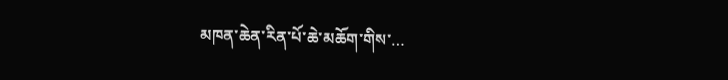མཁན་ཆེན་རིན་པོ་ཆེ་མཆོག་གིས་…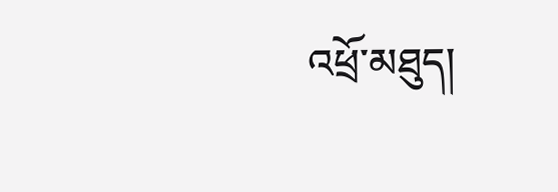འཕྲོ་མཐུད།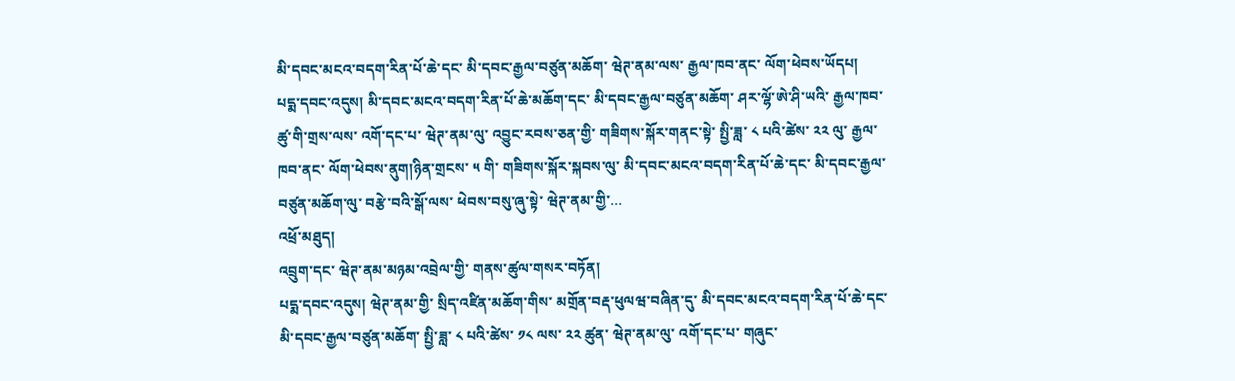མི་དབང་མངའ་བདག་རིན་པོ་ཆེ་དང་ མི་དབང་རྒྱལ་བཙུན་མཆོག་ ཝེཊ་ནམ་ལས་ རྒྱལ་ཁབ་ནང་ ལོག་ཕེབས་ཡོདཔ།
པདྨ་དབང་འདུས། མི་དབང་མངའ་བདག་རིན་པོ་ཆེ་མཆོག་དང་ མི་དབང་རྒྱལ་བཙུན་མཆོག་ ཤར་ལྷོ་ཨེ་ཤི་ཡའི་ རྒྱལ་ཁབ་ཚུ་གི་གྲས་ལས་ འགོ་དང་པ་ ཝེཊ་ནམ་ལུ་ འབྱུང་རབས་ཅན་གྱི་ གཟིགས་སྐོར་གནང་སྟེ་ སྤྱི་ཟླ་ ༨ པའི་ཚེས་ ༢༢ ལུ་ རྒྱལ་ཁབ་ནང་ ལོག་ཕེབས་ནུག།ཉིན་གྲངས་ ༥ གི་ གཟིགས་སྐོར་སྐབས་ལུ་ མི་དབང་མངའ་བདག་རིན་པོ་ཆེ་དང་ མི་དབང་རྒྱལ་བཙུན་མཆོག་ལུ་ བརྩེ་བའི་སྒོ་ལས་ ཕེབས་བསུ་ཞུ་སྟེ་ ཝེཊ་ནམ་གྱི་…
འཕྲོ་མཐུད།
འབྲུག་དང་ ཝེཊ་ནམ་མཉམ་འབྲེལ་གྱི་ གནས་ཚུལ་གསར་བཏོན།
པདྨ་དབང་འདུས། ཝེཊ་ནམ་གྱི་ སྲིད་འཛིན་མཆོག་གིས་ མགྲོན་བརྡ་ཕུལཝ་བཞིན་དུ་ མི་དབང་མངའ་བདག་རིན་པོ་ཆེ་དང་ མི་དབང་རྒྱལ་བཙུན་མཆོག་ སྤྱི་ཟླ་ ༨ པའི་ཚེས་ ༡༨ ལས་ ༢༢ ཚུན་ ཝེཊ་ནམ་ལུ་ འགོ་དང་པ་ གཞུང་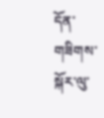དོན་གཟིགས་སྐོར་ལུ་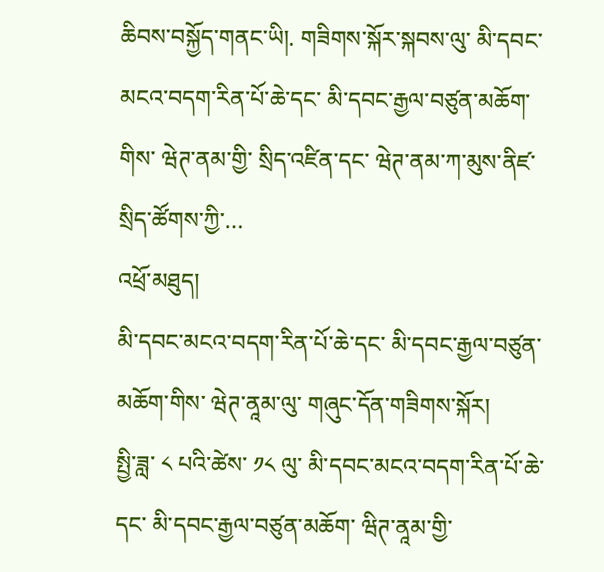ཆིབས་བསྐྱོད་གནང་ཡི།. གཟིགས་སྐོར་སྐབས་ལུ་ མི་དབང་མངའ་བདག་རིན་པོ་ཆེ་དང་ མི་དབང་རྒྱལ་བཙུན་མཆོག་གིས་ ཝེཊ་ནམ་གྱི་ སྲིད་འཛིན་དང་ ཝེཊ་ནམ་ཀ་མུས་ནིཛ་ སྲིད་ཚོགས་ཀྱི་…
འཕྲོ་མཐུད།
མི་དབང་མངའ་བདག་རིན་པོ་ཆེ་དང་ མི་དབང་རྒྱལ་བཙུན་མཆོག་གིས་ ཝེཊ་ནཱམ་ལུ་ གཞུང་དོན་གཟིགས་སྐོར།
སྤྱི་ཟླ་ ༨ པའི་ཚེས་ ༡༨ ལུ་ མི་དབང་མངའ་བདག་རིན་པོ་ཆེ་དང་ མི་དབང་རྒྱལ་བཙུན་མཆོག་ ཝིཊ་ནཱམ་གྱི་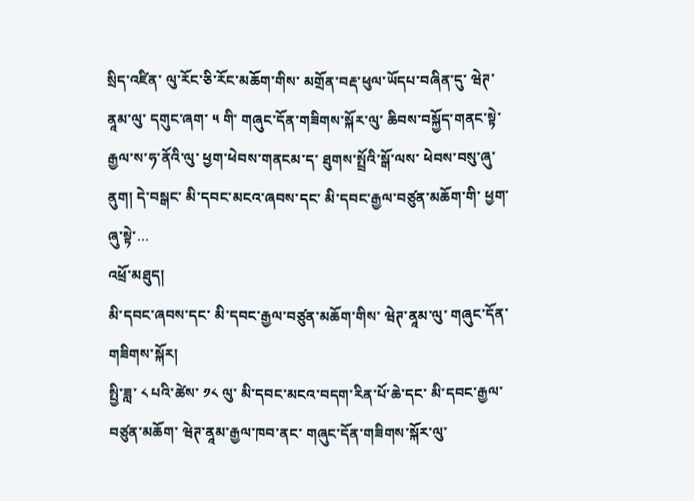སྲིད་འཛིན་ ལུ་རོང་ཅི་རོང་མཆོག་གིས་ མགྲོན་བརྡ་ཕུལ་ཡོདཔ་བཞིན་དུ་ ཝེཊ་ནཱམ་ལུ་ དགུང་ཞག་ ༥ གི་ གཞུང་དོན་གཟིགས་སྐོར་ལུ་ ཆིབས་བསྐྱོད་གནང་སྟེ་ རྒྱལ་ས་ཧ་ནོའི་ལུ་ ཕྱག་ཕེབས་གནངམ་ད་ ཐུགས་སྤྲོའི་སྒོ་ལས་ ཕེབས་བསུ་ཞུ་ནུག། དེ་བསྒང་ མི་དབང་མངའ་ཞབས་དང་ མི་དབང་རྒྱལ་བཙུན་མཆོག་གི་ ཕྱག་ཞུ་སྟེ་…
འཕྲོ་མཐུད།
མི་དབང་ཞབས་དང་ མི་དབང་རྒྱལ་བཙུན་མཆོག་གིས་ ཝེཊ་ནཱམ་ལུ་ གཞུང་དོན་གཟིགས་སྐོར།
སྤྱི་ཟླ་ ༨ པའི་ཚེས་ ༡༨ ལུ་ མི་དབང་མངའ་བདག་རིན་པོ་ཆེ་དང་ མི་དབང་རྒྱལ་བཙུན་མཆོག་ ཝེཊ་ནཱམ་རྒྱལ་ཁབ་ནང་ གཞུང་དོན་གཟིགས་སྐོར་ལུ་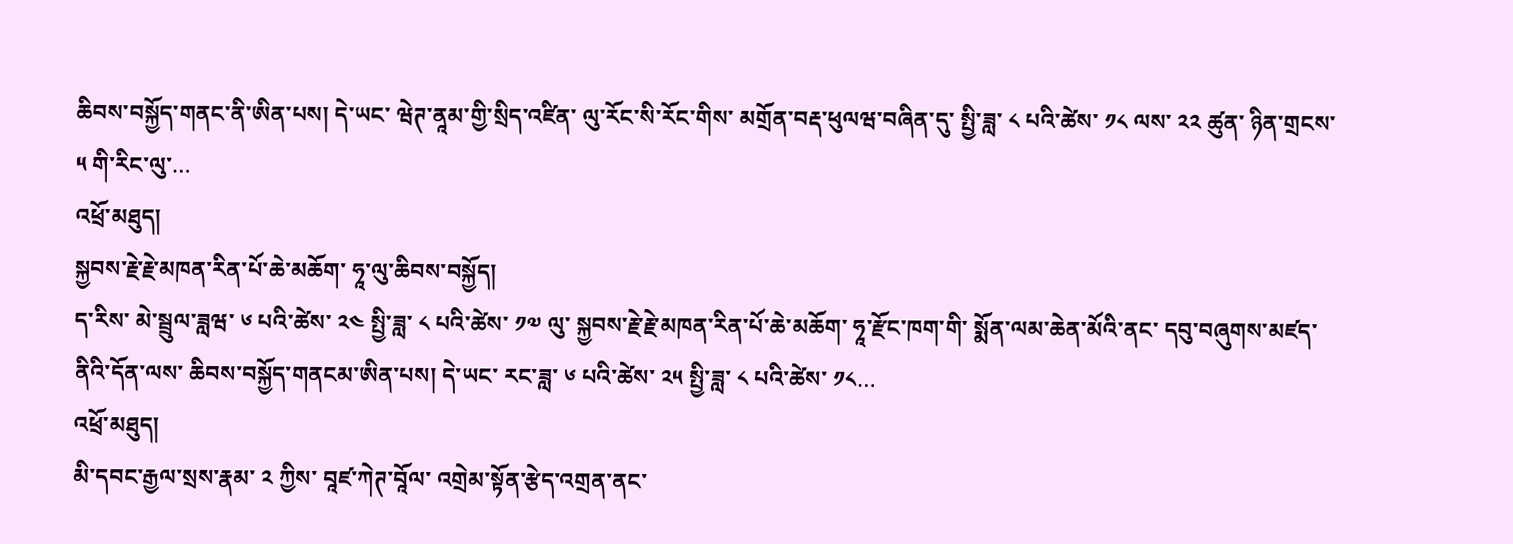ཆིབས་བསྐྱོད་གནང་ནི་ཨིན་པས། དེ་ཡང་ ཝེཊ་ནཱམ་གྱི་སྲིད་འཛིན་ ལུ་རོང་སི་རོང་གིས་ མགྲོན་བརྡ་ཕུལཝ་བཞིན་དུ་ སྤྱི་ཟླ་ ༨ པའི་ཚེས་ ༡༨ ལས་ ༢༢ ཚུན་ ཉིན་གྲངས་ ༥ གི་རིང་ལུ་…
འཕྲོ་མཐུད།
སྐྱབས་རྗེ་རྗེ་མཁན་རིན་པོ་ཆེ་མཆོག་ ཧཱ་ལུ་ཆིབས་བསྐྱོད།
ད་རིས་ མེ་སྦྲུལ་ཟླཝ་ ༦ པའི་ཚེས་ ༢༤ སྤྱི་ཟླ་ ༨ པའི་ཚེས་ ༡༧ ལུ་ སྐྱབས་རྗེ་རྗེ་མཁན་རིན་པོ་ཆེ་མཆོག་ ཧཱ་རྫོང་ཁག་གི་ སྨོན་ལམ་ཆེན་མོའི་ནང་ དབུ་བཞུགས་མཛད་ནིའི་དོན་ལས་ ཆིབས་བསྐྱོད་གནངམ་ཨིན་པས། དེ་ཡང་ རང་ཟླ་ ༦ པའི་ཚེས་ ༢༥ སྤྱི་ཟླ་ ༨ པའི་ཚེས་ ༡༨…
འཕྲོ་མཐུད།
མི་དབང་རྒྱལ་སྲས་རྣམ་ ༢ ཀྱིས་ བཱཛ་ཀེཊ་བཱོལ་ འགྲེམ་སྟོན་རྩེད་འགྲན་ནང་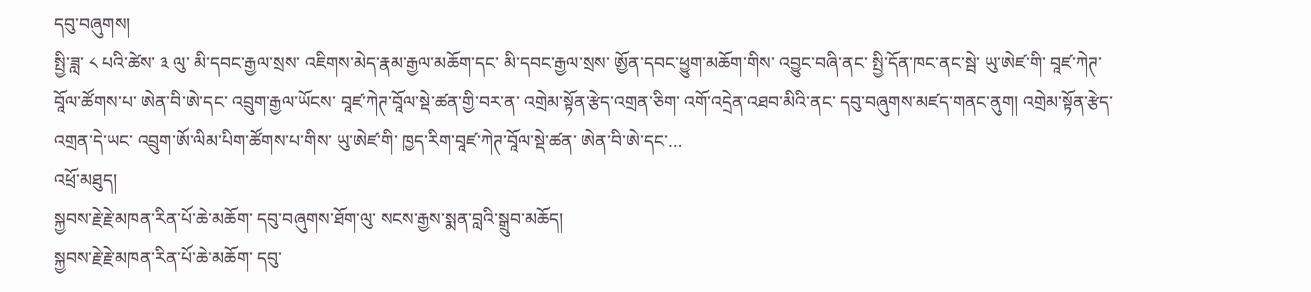དབུ་བཞུགས།
སྤྱི་ཟླ་ ༨ པའི་ཚེས་ ༣ ལུ་ མི་དབང་རྒྱལ་སྲས་ འཇིགས་མེད་རྣམ་རྒྱལ་མཆོག་དང་ མི་དབང་རྒྱལ་སྲས་ ཨྱོན་དབང་ཕྱུག་མཆོག་གིས་ འབྱུང་བཞི་ནང་ སྤྱི་དོན་ཁང་ནང་སྦེ་ ཡུ་ཨེཛ་གི་ བཱཛ་ཀེཊ་བཱོལ་ཚོགས་པ་ ཨེན་བི་ཨེ་དང་ འབྲུག་རྒྱལ་ཡོངས་ བཱཛ་ཀེཊ་བཱོལ་སྡེ་ཚན་གྱི་བར་ན་ འགྲེམ་སྟོན་རྩེད་འགྲན་ཅིག་ འགོ་འདྲེན་འཐབ་མིའི་ནང་ དབུ་བཞུགས་མཛད་གནང་ནུག། འགྲེམ་སྟོན་རྩེད་འགྲན་དེ་ཡང་ འབྲུག་ཨོ་ལིམ་པིག་ཚོགས་པ་གིས་ ཡུ་ཨེཛ་གི་ ཁྱད་རིག་བཱཛ་ཀེཊ་བཱོལ་སྡེ་ཚན་ ཨེན་བི་ཨེ་དང་…
འཕྲོ་མཐུད།
སྐྱབས་རྗེ་རྗེ་མཁན་རིན་པོ་ཆེ་མཆོག་ དབུ་བཞུགས་ཐོག་ལུ་ སངས་རྒྱས་སྨན་བླའི་སྒྲུབ་མཆོད།
སྐྱབས་རྗེ་རྗེ་མཁན་རིན་པོ་ཆེ་མཆོག་ དབུ་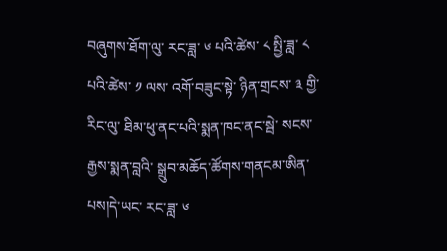བཞུགས་ཐོག་ལུ་ རང་ཟླ་ ༦ པའི་ཚེས་ ༨ སྤྱི་ཟླ་ ༨ པའི་ཚེས་ ༡ ལས་ འགོ་བཟུང་སྟེ་ ཉིན་གྲངས་ ༣ གྱི་རིང་ལུ་ ཐིམ་ཕུ་ནང་པའི་སྨན་ཁང་ནང་སྦེ་ སངས་རྒྱས་སྨན་བླའི་ སྒྲུབ་མཆོད་ཚོགས་གནངམ་ཨིན་པས།དེ་ཡང་ རང་ཟླ་ ༦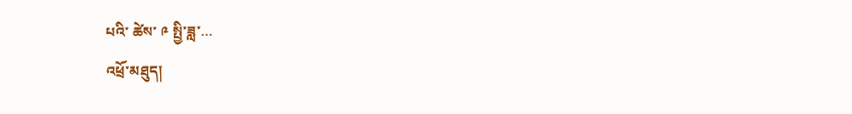པའི་ ཚེས་ ༩ སྤྱི་ཟླ་…
འཕྲོ་མཐུད།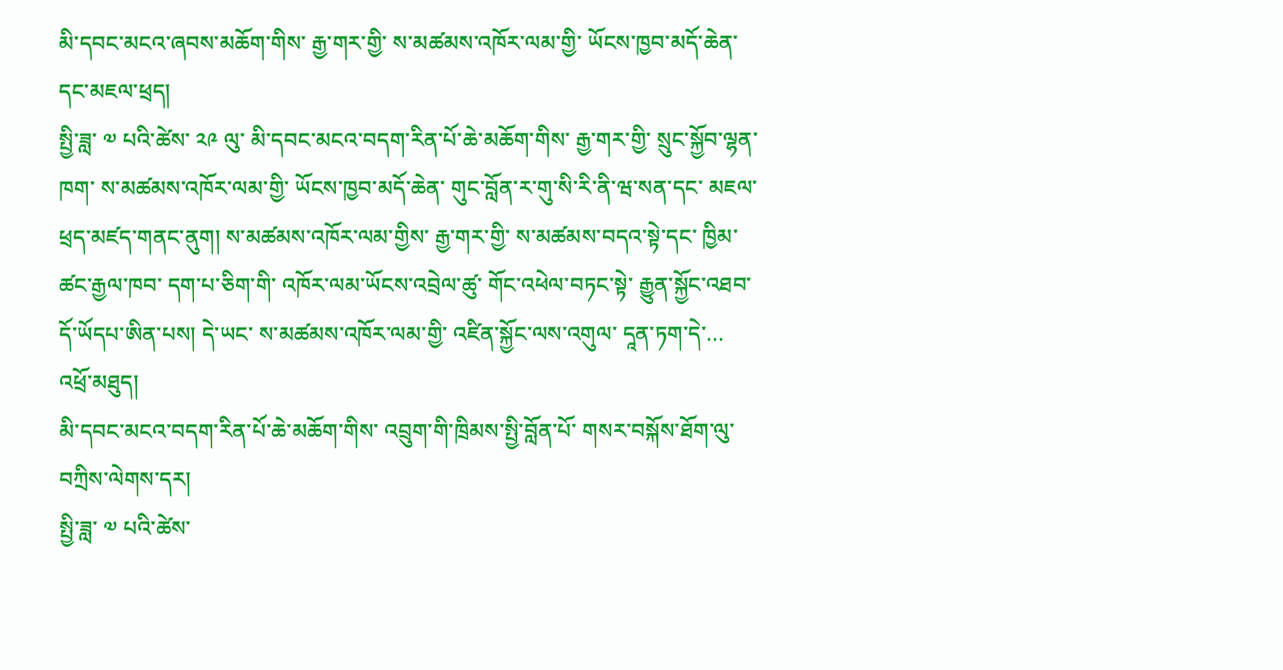མི་དབང་མངའ་ཞབས་མཆོག་གིས་ རྒྱ་གར་གྱི་ ས་མཚམས་འཁོར་ལམ་གྱི་ ཡོངས་ཁྱབ་མདོ་ཆེན་དང་མཇལ་ཕྲད།
སྤྱི་ཟླ་ ༧ པའི་ཚེས་ ༢༩ ལུ་ མི་དབང་མངའ་བདག་རིན་པོ་ཆེ་མཆོག་གིས་ རྒྱ་གར་གྱི་ སྲུང་སྐྱོབ་ལྷན་ཁག་ ས་མཚམས་འཁོར་ལམ་གྱི་ ཡོངས་ཁྱབ་མདོ་ཆེན་ གུང་བློན་ར་གུ་སི་རི་ནི་ཝ་སན་དང་ མཇལ་ཕྲད་མཛད་གནང་ནུག། ས་མཚམས་འཁོར་ལམ་གྱིས་ རྒྱ་གར་གྱི་ ས་མཚམས་བདའ་སྟེ་དང་ ཁྱིམ་ཚང་རྒྱལ་ཁབ་ དག་པ་ཅིག་གི་ འཁོར་ལམ་ཡོངས་འབྲེལ་ཚུ་ གོང་འཕེལ་བཏང་སྟེ་ རྒྱུན་སྐྱོང་འཐབ་དོ་ཡོདཔ་ཨིན་པས། དེ་ཡང་ ས་མཚམས་འཁོར་ལམ་གྱི་ འཛིན་སྐྱོང་ལས་འགུལ་ དཱན་ཏག་དེ་…
འཕྲོ་མཐུད།
མི་དབང་མངའ་བདག་རིན་པོ་ཆེ་མཆོག་གིས་ འབྲུག་གི་ཁྲིམས་སྤྱི་བློན་པོ་ གསར་བསྐོས་ཐོག་ལུ་ བཀྲིས་ལེགས་དར།
སྤྱི་ཟླ་ ༧ པའི་ཚེས་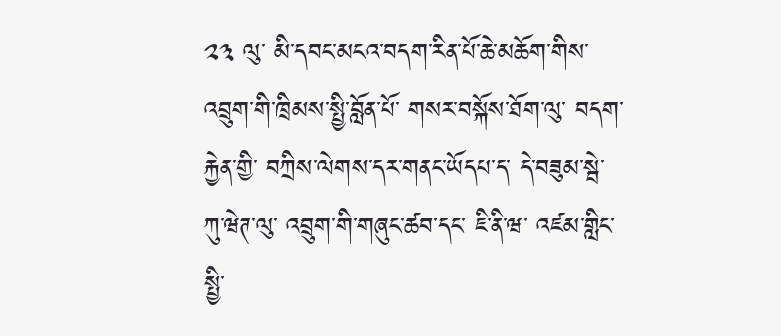༢༣ ལུ་ མི་དབང་མངའ་བདག་རིན་པོ་ཆེ་མཆོག་གིས་ འབྲུག་གི་ཁྲིམས་སྤྱི་བློན་པོ་ གསར་བསྐོས་ཐོག་ལུ་ བདག་རྐྱེན་གྱི་ བཀྲིས་ལེགས་དར་གནང་ཡོདཔ་ད་ དེ་བཟུམ་སྦེ་ ཀུ་ཝེཊ་ལུ་ འབྲུག་གི་གཞུང་ཚབ་དང་ ཇི་ནི་ཝ་ འཛམ་གླིང་སྤྱི་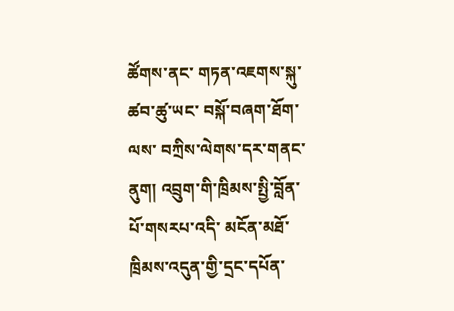ཚོགས་ནང་ གཏན་འཇགས་སྐུ་ཚབ་ཚུ་ཡང་ བསྐོ་བཞག་ཐོག་ལས་ བཀྲིས་ལེགས་དར་གནང་ནུག། འབྲུག་གི་ཁྲིམས་སྤྱི་བློན་པོ་གསརཔ་འདི་ མངོན་མཐོ་ཁྲིམས་འདུན་གྱི་དྲང་དཔོན་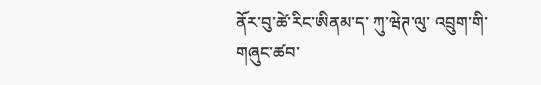ནོར་བུ་ཚེ་རིང་ཨིནམ་ད་ ཀུ་ཝེཊ་ལུ་ འབྲུག་གི་གཞུང་ཚབ་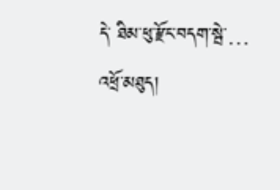དེ་ ཐིམ་ཕུ་རྫོང་བདག་སྦེ་…
འཕྲོ་མཐུད།